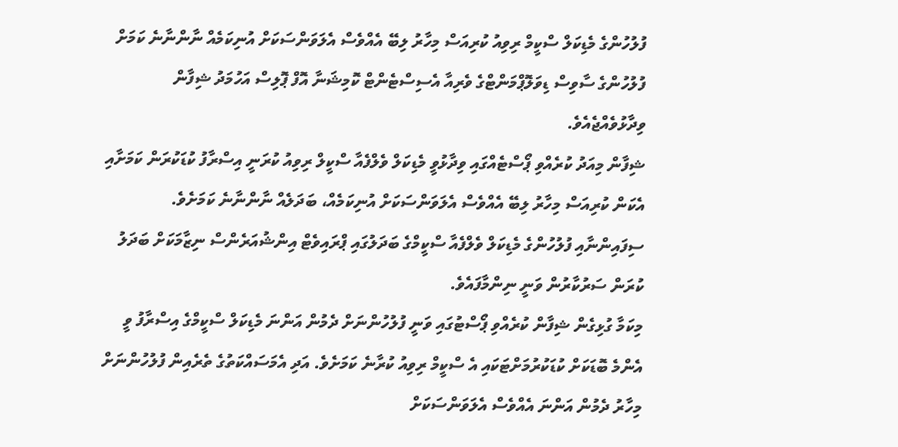ފުލުހުންގެ މެޑިކަލް ސްކީމް ރިވިއު ކުރިއަސް މިހާރު ލިބޭ އެއްވެސް އެލަވަންސަކަށް އުނިކަމެއް ނާންނާނެ ކަމަށް ފުލުހުންގެ ސާވިސް ޑިވަލޮޕްމަންޓްގެ ވެރިއާ އެސިސްޓެންޓް ކޮމިޝަނާ އޮފް ޕޮލިސް އަހުމަދު ޝިފާން ވިދާޅުވެއްޖެއެވެ.
ޝިފާން މިއަދު ކުރެއްވި ޕޯސްޓެއްގައި ވިދާޅުވީ މެޑިކަލް ވެލްފެއާ ސްކީލް ރިވިއު ކުރަނީ އިސްރާފު ކުޑަކުރަން ކަމަށާއި އެކަން ކުރިއަސް މިހާރު ލިބޭ އެއްވެސް އެލަވަންސަކަށް އުނިކަމެއް، ބަދަލެއް ނާންނާނެ ކަމަށެވެ.
ސިފައިންނާއި ފުލުހުންގެ މެޑިކަލް ވެލްފެއާ ސްކީމްގެ ބަދަލުގައި ޕްރައިވެޓް އިންޝުއަރެންސް ނިޒާމަކަށް ބަދަލު ކުރަން ސަރުކާރުން ވަނީ ނިންމާފައެވެ.
މިކަމާ ގުޅިގެން ޝިފާން ކުރެއްވި ޕޯސްޓުގައި ވަނީ ފުލުހުންނަށް ދެމުން އަންނަ މެޑިކަލް ސްކީމްގެ އިސްރާފު ވީ އެންމެ ބޮޑަކަށް ކުޑަކުރުމަށްޓަކައި އެ ސްކީމް ރިވިއު ކުރާނެ ކަމަށެވެ. އަދި އެމަސައްކަތުގެ ތެރެއިން ފުލުހުންނަށް މިހާރު ދެމުން އަންނަ އެއްވެސް އެލަވަންސަކަށް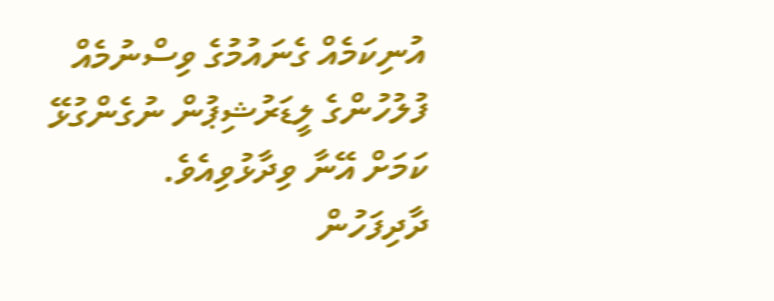އުނިކަމެއް ގެނައުމުގެ ވިސްނުމެއް ފުލުހުންގެ ލީޑަރުޝިޕުން ނުގެންގުޅޭ ކަމަށް އޭނާ ވިދާޅުވިއެވެ.
ދާދިފަހުން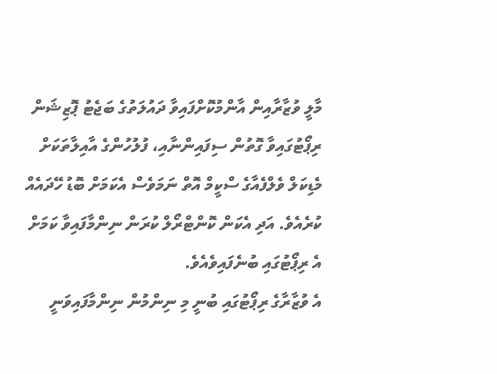މާލީ ވުޒާރާއިން އާންމުކޮށްފައިވާ ދައުލަތުގެ ބަޖެޓު ޕޮޒިޝަން ރިޕޯޓުގައިވާ ގޮތުން ސިފައިންނާއި، ފުލުހުންގެ އާއިލާތަކަށް މެޑިކަލް ވެލްފެއާގެ ސްކީމް އޮތް ނަމަވެސް އެކަމަށް ބޮޑު ހޭދައެއް ކުރެއެވެ. އަދި އެކަން ކޮންޓްރޯލް ކުރަން ނިންމާފައިވާ ކަމަށް އެ ރިޕޯޓުގައި ބުނެފައިވެއެވެ.
އެ ވުޒާރާގެ ރިޕޯޓުގައި ބުނީ މި ނިންމުން ނިންމާފައިވަނީ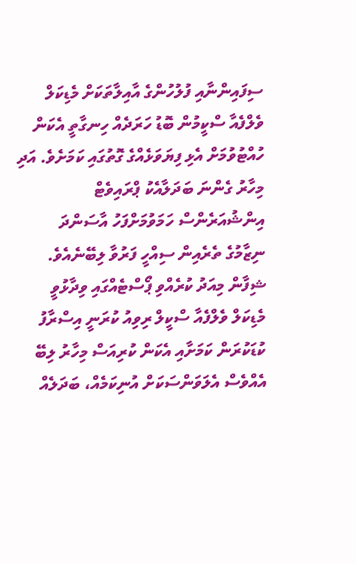ސިފައިންނާއި ފުލުހުންގެ އާއިލާތަކަށް މެޑިކަލް ވެލްފެއާ ސްކީމުން ބޮޑު ހަރަދެއް ހިނގާތީ އެކަން ހުއްޓުވުމަށް އެޅި ފިޔަވަޅެއްގެ ގޮތުގައި ކަމަށެވެ. އަދި މިހާރު ގެންނަ ބަދަލާއެކު ޕްރައިވެޓް އިންޝުއަރެންސް ހަމަވުމަށްފަހު އާސަންދަ ނިޒާމުގެ ތެރެއިން ސިއްހީ ފަރުވާ ލިބޭނެއެވެ.
ޝިފާން މިއަދު ކުރެއްވި ޕޯސްޓެއްގައި ވިދާޅުވީ މެޑިކަލް ވެލްފެއާ ސްކީލް ރިވިއު ކުރަނީ އިސްރާފު ކުޑަކުރަން ކަމަށާއި އެކަން ކުރިއަސް މިހާރު ލިބޭ އެއްވެސް އެލަވަންސަކަށް އުނިކަމެއް، ބަދަލެއް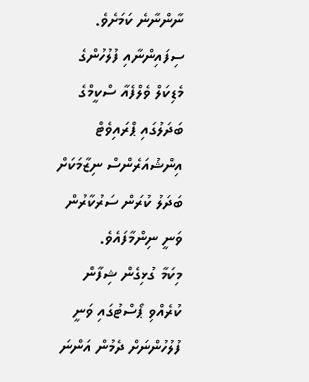ނާންނާނެ ކަމަށެވެ.
ސިފައިންނާއި ފުލުހުންގެ މެޑިކަލް ވެލްފެއާ ސްކީމްގެ ބަދަލުގައި ޕްރައިވެޓް އިންޝުއަރެންސް ނިޒާމަކަށް ބަދަލު ކުރަން ސަރުކާރުން ވަނީ ނިންމާފައެވެ.
މިކަމާ ގުޅިގެން ޝިފާން ކުރެއްވި ޕޯސްޓުގައި ވަނީ ފުލުހުންނަށް ދެމުން އަންނަ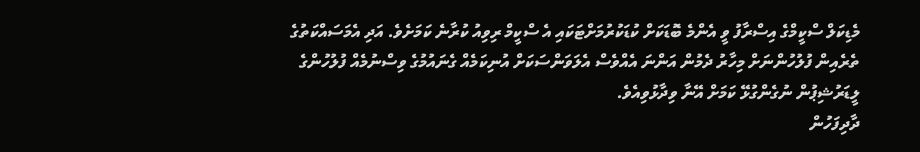މެޑިކަލް ސްކީމްގެ އިސްރާފު ވީ އެންމެ ބޮޑަކަށް ކުޑަކުރުމަށްޓަކައި އެ ސްކީމް ރިވިއު ކުރާނެ ކަމަށެވެ. އަދި އެމަސައްކަތުގެ ތެރެއިން ފުލުހުންނަށް މިހާރު ދެމުން އަންނަ އެއްވެސް އެލަވަންސަކަށް އުނިކަމެއް ގެނައުމުގެ ވިސްނުމެއް ފުލުހުންގެ ލީޑަރުޝިޕުން ނުގެންގުޅޭ ކަމަށް އޭނާ ވިދާޅުވިއެވެ.
ދާދިފަހުން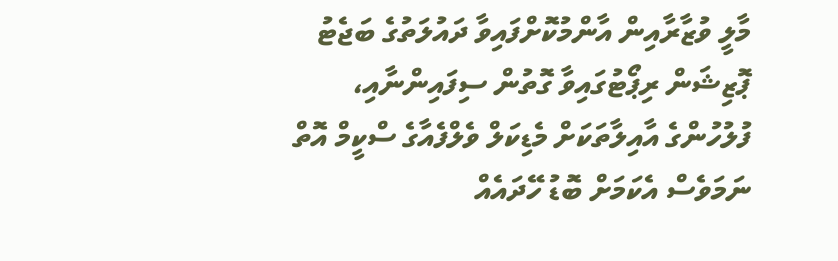މާލީ ވުޒާރާއިން އާންމުކޮށްފައިވާ ދައުލަތުގެ ބަޖެޓު ޕޮޒިޝަން ރިޕޯޓުގައިވާ ގޮތުން ސިފައިންނާއި، ފުލުހުންގެ އާއިލާތަކަށް މެޑިކަލް ވެލްފެއާގެ ސްކީމް އޮތް ނަމަވެސް އެކަމަށް ބޮޑު ހޭދައެއް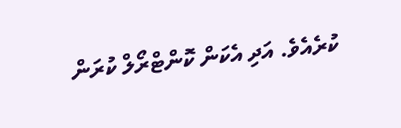ކުރެއެވެ. އަދި އެކަން ކޮންޓްރޯލް ކުރަން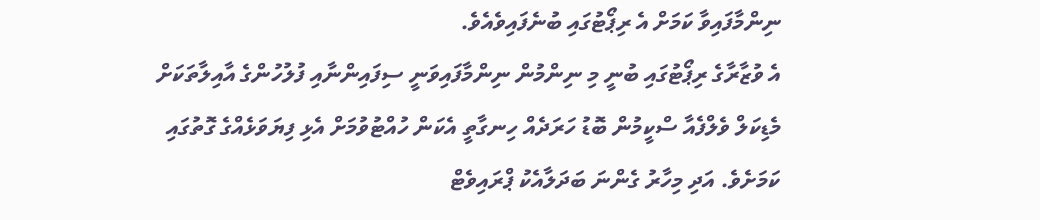ނިންމާފައިވާ ކަމަށް އެ ރިޕޯޓުގައި ބުނެފައިވެއެވެ.
އެ ވުޒާރާގެ ރިޕޯޓުގައި ބުނީ މި ނިންމުން ނިންމާފައިވަނީ ސިފައިންނާއި ފުލުހުންގެ އާއިލާތަކަށް މެޑިކަލް ވެލްފެއާ ސްކީމުން ބޮޑު ހަރަދެއް ހިނގާތީ އެކަން ހުއްޓުވުމަށް އެޅި ފިޔަވަޅެއްގެ ގޮތުގައި ކަމަށެވެ. އަދި މިހާރު ގެންނަ ބަދަލާއެކު ޕްރައިވެޓް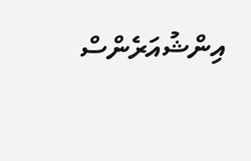އިންޝުއަރެންސް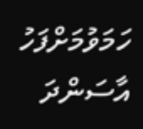ހަމަވުމަށްފަހު އާސަންދަ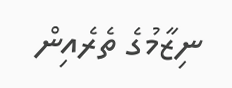ނިޒާމުގެ ތެރެއިން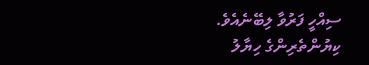ސިއްހީ ފަރުވާ ލިބޭނެއެވެ.
ކިޔުންތެރިންގެ ހިޔާލު